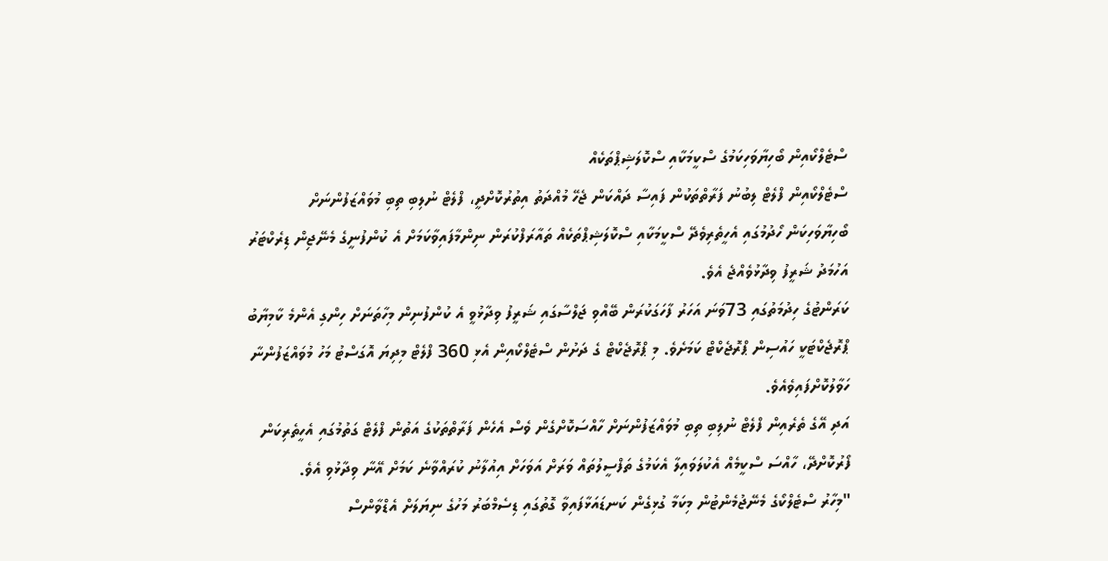ސްޓެލްކޯއިން ބޯހިޔާވަހިކަމުގެ ސްކީމަކާއި ސްކޮލަޝިޕްތަކެއް
ސްޓެލްކޯއިން ފްލެޓް ލިބުނު ފަރާތްތަކުން ފައިސާ ދައްކަން ޖެހޭ މުއްދަތު އިތުރުކޮށްދީ، ފްލެޓް ނުލިބި ތިބި މުވައްޒަފުންނަށް ބޯހިޔާވަހިކަން ހޯދުމުގައި އެހީތެރިވެދޭ ސްކީމަކާއި ސްކޮލަޝިޕްތަކެއް ތައާރަފްކުރަން ނިންމާފައިވާކަމަށް އެ ކުންފުނީގެ މެނޭޖިން ޑިރެކްޓަރު އަހުމަދު ޝަރީފު ވިދާޅުވެއްޖެ އެވެ.
ކަރަންޓުގެ ހިދުމަތުގައި 73ވަނަ އަހަރު ފާހަގަކުރަން ބޭއްވި ޖަލްސާގައި ޝަރީފު ވިދާޅުވީ އެ ކުންފުނިން މިހާތަނަށް ހިންގި އެންމެ ކާމިޔާބު ޕްރޮޖެކްޓަކީ ހައުސިން ޕްރޮޖެކްޓް ކަމަށެވެ. މި ޕްރޮޖެކްޓް ގެ ދަށުން ސްޓެލްކޯއިން އެޅި 360 ފްލެޓް މިދިޔަ އޮގަސްޓު މަހު މުވައްޒަފުންނާ ހަވާލުކޮށްފައިވެއެވެ.
އަދި އޭގެ ތެރެއިން ފްލެޓް ނުލިބި ތިބި މުވައްޒަފުންނަށް ހާއްސަކޮށްގެން ވެސް އެހެން ފަރާތްތަކުގެ އަތުން ފްލެޓް ގަތުމުގައި އެހީތެރިކަން ފޯރުކޮށްދޭ، ހާއްސަ ސްކީމެއް އެކުލަވައިލާ އެކަމުގެ ތަފްސީލުތައް ވަރަށް އަވަހަށް އިއުލާނު ކުރައްވާނެ ކަމަށް އޭނާ ވިދާޅުވި އެވެ.
"މިހާރު ސްޓެލްކޯގެ މެނޭޖުމެންޓުން މިކަމާ ގުޅިގެން ކަނޑައަޅާފައިވާ ގޮތުގައި ޑިސެމްބަރު މަހުގެ ނިޔަލަށް އެޑްވާންސް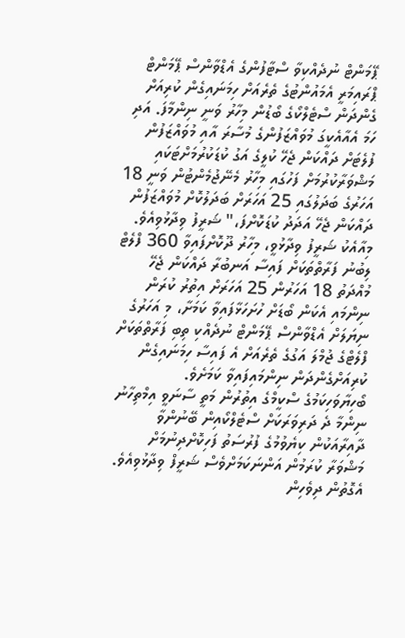ޕޭމަންޓް ނުދެއްކިވާ ސްޓާފުންގެ އެޑްވާންސް ޕޭމަންޓް ޕްރައިމަރީ އެމައުންޓުގެ ތެރެއަށް ހިމަނައިގެން ކުރިއަށް ގެންދަން ސްޓެލްކޯގެ ބޯޑުން މިހާރު ވަނީ ނިންމާފަ. އަދި ހަމަ އެއާއެކީގަ މުވައްޒަފުންގެ މުސާރަ އާއި މުވައްޒަފުން ފުލެޓަށް ދައްކަން ޖެހޭ ކުލީގެ އަގު ކުޑަކުރުމަށްޓަކައި މަޝްވަރާކުރުމަށް ފަހުގައި މިހާރު މެނޭޖުމެންޓުން ވަނީ 18 އަހަރުގެ ބަދަލުގައި 25 އަހަރަށް ބަދަލުކޮށް މުވައްޒަފުން ދައްކަން ޖެހޭ އަދަދު ކުޑަކޮށްފަ،" ޝަރީފު ވިދާޅުވިއެވެ.
މިއާއެކު ޝަރީފު ވިދާޅުވީ، މިހާރު ދޫކޮށްފައިވާ 360 ފްލެޓް ލިބުނު ފަރާތްތަކަށް ފައިސާ އަނބުރާ ދައްކަން ޖެހޭ މުއްދަތު 18 އަހަރުން 25 އަހަރަށް އިތުރު ކުރަން ނިންމައި އެކަން ބޯޑަށް ހުށަހަޅާފައިވާ ކަމަށާ، މި އަހަރުގެ ނިޔަލަށް އެޑްވާންސް ޕޭމަންޓް ނުދެއްކި ތިބި ފަރާތްތަކަށް ފްލެޓްގެ ޖުމްލަ އަގުގެ ތެރެއަށް އެ ފައިސާ ހިމަނައިގެން ކުރިއަށްގެންދަން ނިންމައިފައިވާ ކަމަށެވެ.
ބޯހިޔާވަހިކަމުގެ ސްކީމްގެ އިތުރުން މަތީ ސާނަވީ އިމްތިހާނު ނިންމާ ދެ ދަރިވަރަކަށް ސްޓެލްކޯއިން ބޭނުންވާ ދާއިރާއަކުން ކިޔެވުމުގެ ފުރުސަތު ފަހިކޮށްދިނުމަށް މަޝްވަރާ ކުރަމުން އަންނަކަމަށްވެސް ޝަރީފް ވިދާޅުވިއެވެ. އެގޮތުން ދިވެހިން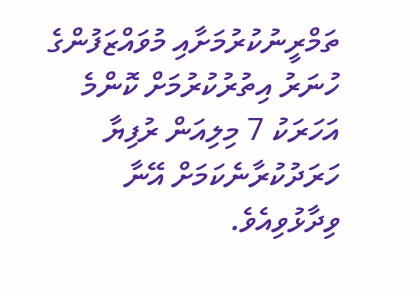ތަމްރީނުކުރުމަށާއި މުވައްޒަފުންގެ ހުނަރު އިތުރުކުރުމަށް ކޮންމެ އަހަރަކު 7 މިލިއަން ރުފިޔާ ހަރަދުކުރާނެކަމަށް އޭނާ ވިދާޅުވިއެވެ.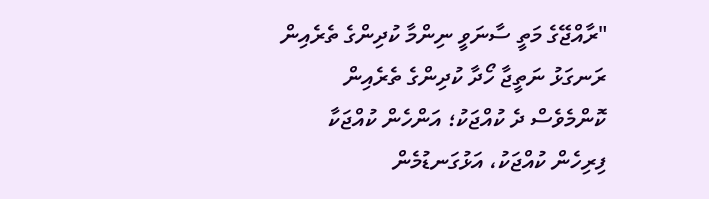"ރާއްޖޭގެ މަތީ ސާނަވީ ނިންމާ ކުދިންގެ ތެރެއިން ރަނގަޅު ނަތީޖާ ހޯދާ ކުދިންގެ ތެރެއިން ކޮންމެވެސް ދެ ކުއްޖަކު؛ އަންހެން ކުއްޖަކާ ފިރިހެން ކުއްޖަކު، އަޅުގަނޑުމެން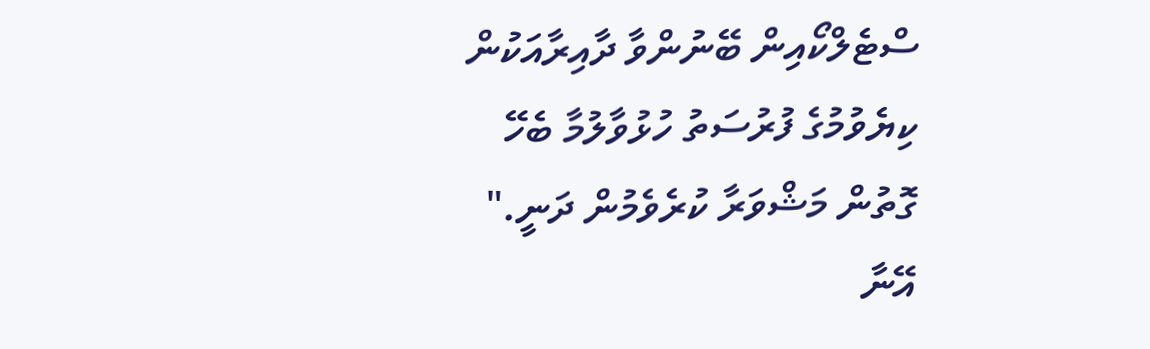ސްޓެލްކޯއިން ބޭނުންވާ ދާއިރާއަކުން ކިޔެވުމުގެ ފުރުސަތު ހުޅުވާލުމާ ބެހޭ ގޮތުން މަޝްވަރާ ކުރެވެމުން ދަނީ." އޭނާ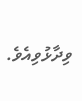ވިދާޅުވިއެވެ.